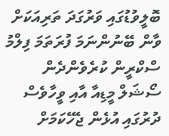ބޮލީވުޑުގައި ވަރުގަދަ ތަރިއަކަށް ވާން ބޭނުންނަމަ ފުރަތަމަ ފިލްމު ސްކްރީން ކުރެވެންދެން ސޯޝަލް މީޑިއާ އާއި ވީހާވެސް ދުރުގައި އުޅެން ޖެހޭކަމަށް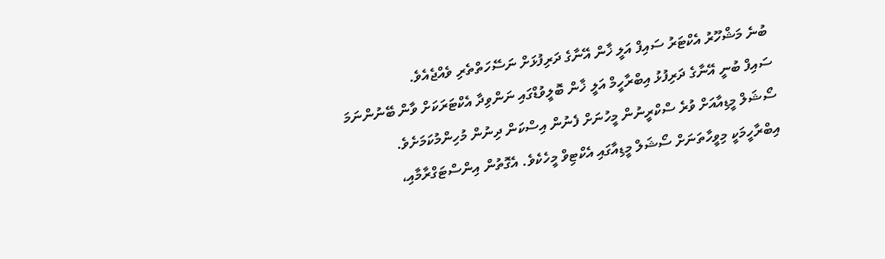ބުނެ މަޝްހޫރު އެކްޓަރު ސައިފް އަލީ ޚާން އޭނާގެ ދަރިފުޅަށް ނަސޭހަތްތެރި ވެއްޖެއެވެ.
ސައިފް ބުނީ އޭނާގެ ދަރިފުޅު އިބްރާހީމް އަލީ ޚާން ބޮލީވުޑްގައި ނަންވިދާ އެކްޓަރަކަށް ވާން ބޭނުންނަމަ ސޯޝަލް މީޑިއާއަށް ވުރެ ސްކްރީނުން މީހުނަށް ފެނުން އިސްކަން ދިނުން މުހިންމުކަމަށެވެ. އިބްރާހީމަކީ މިވީހާތަނަށް ސޯޝަލް މީޑިއާގައި އެކްޓިވް މީހެކެވެ. އެގޮތުން އިންސްޓަގްރާމާއި،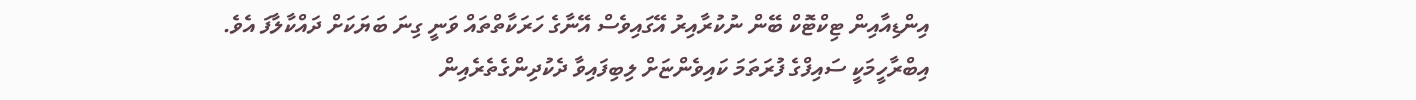އިންޑިއާއިން ޓިކްޓޮކް ބޭން ނުކުރާއިރު އޭގައިވެސް އޭނާގެ ހަރަކާތްތައް ވަނީ ގިނަ ބަޔަކަށް ދައްކާލާފަ އެވެ.
އިބްރާހީމަކީ ސައިފްގެ ފުރަތަމަ ކައިވެންޏަށް ލިބިފައިވާ ދެކުދިންގެތެރެއިން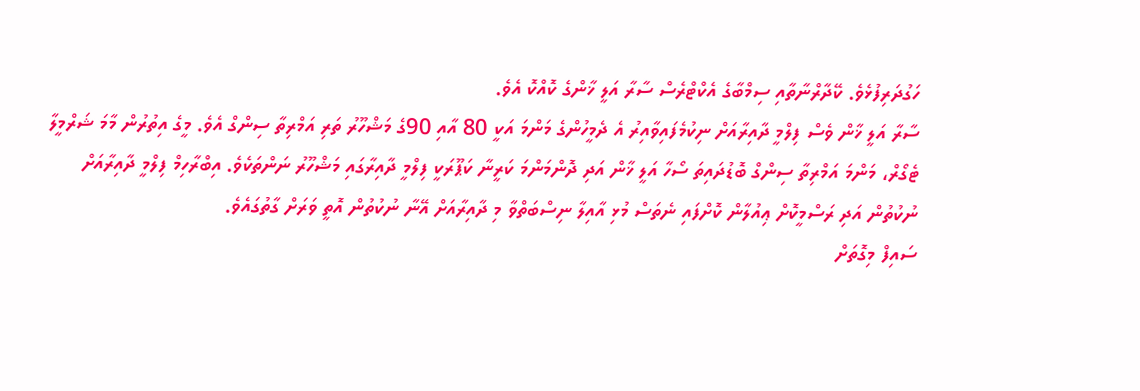ހަގުދަރިފުޅެވެ. ކޭދާރްނާތާއި ސިމްބާގެ އެކްޓްރެސް ސާރާ އަލީ ޚާންގެ ކޮއްކޮ އެވެ.
ސާރާ އަލީ ޚާން ވެސް ފިލްމީ ދާއިރާއަށް ނިކުމެފައިވާއިރު އެ ދެމީހުންގެ މަންމަ އަކީ 80 އާއި 90ގެ މަޝްހޫރު ތަރި އަމްރިތާ ސިންގް އެވެ. މީގެ އިތުރުން މާމަ ޝަރްމީލާ ޓެގޯރް، މަންމަ އަމްރިތާ ސިންގް ބޮޑުދައިތަ ސޯހާ އަލީ ޚާން އަދި ދޮންމަންމަ ކަރީނާ ކަޕޫރަކީ ފިލްމީ ދާއިރާގައި މަޝްހޫރު ނަންތަކެވެ. އިބްރާހިމް ފިލްމީ ދާއިރާއަށް ނުކުތުން އަދި ރަސްމީކޮށް ޢިއުލާން ކޮށްފައި ނެތަސް މުޅި އާއިލާ ނިސްބަތްވާ މި ދާއިރާއަށް އޭނާ ނުކުތުން އޮތީ ވަރަށް ގާތުގައެވެ.
ސައިފް މިގޮތަށް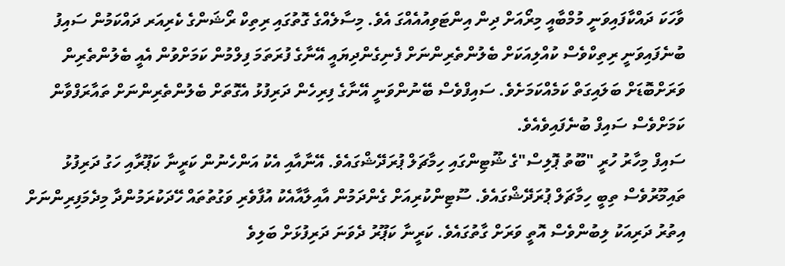ވާހަކަ ދައްކާފައިވަނީ މުމްބާއީ މިރޯއަށް ދިން އިންޓަވިއުއެއްގަ އެވެ. މިސާލެއްގެ ގޮތުގައި ރިތިކް ރޯޝަންގެ ކެރިއަރ ދައްކަމުން ސައިފު ބުނެފައިވަނީ ރިތިކްވެސް ކުއްލިއަކަށް ބެލުންތެރިންނަށް ފެނިގެންދިޔައީ އޭނާގެ ފުރަތަމަ ފިލްމުން ކަމަށްވުން އެއީ ބެލުންތެރިން ވަރަށްބޮޑަށް ބަލައިގަތް ކަމެއްކަމަށެވެ. ސައިފްވެސް ބޭނުންވަނީ އޭނާގެ ފިރިހެން ދަރިފުޅު އެގޮތަށް ބެލުންތެރިންނަށް ތައާރަފްވާން ކަމަށްވެސް ސައިފް ބުނެފައިވެއެވެ.
ސައިފް މިހާރު ހުރީ "ބޫތު ޕޮލިސް"ގެ ޝޫޓިންގައި ހިމާޗަލް ޕުރަދޭޝްގައެވެ. އޭނާއާއި އެކު އަންހެނުން ކަރީނާ ކަޕޫރާއި ހަގު ދަރިފުޅު ތައިމޫރުވެސް ތިބީ ހިމާޗަލް ޕުރަދޭޝްގައެވެ. ސޫޓިންކުރިއަށް ގެންދަމުން އާއިލާއާއެކު އުފާވެރި ވަގުތުތައް ހޭދަކުރަމުންދާ މިދެމަފިރިންނަށް އިތުރު ދަރިއަކު ލިބުންވެސް އޮތީ ވަރަށް ގާތުގައެވެ. ކަރީނާ ކަޕޫރު ދެވަނަ ދަރިފުޅަށް ބަލިވެ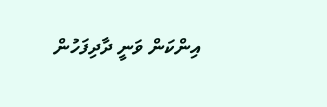އިންކަން ވަނީ ދާދިފަހުން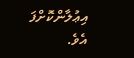އިޢުލާންކޮށްފަ އެވެ.